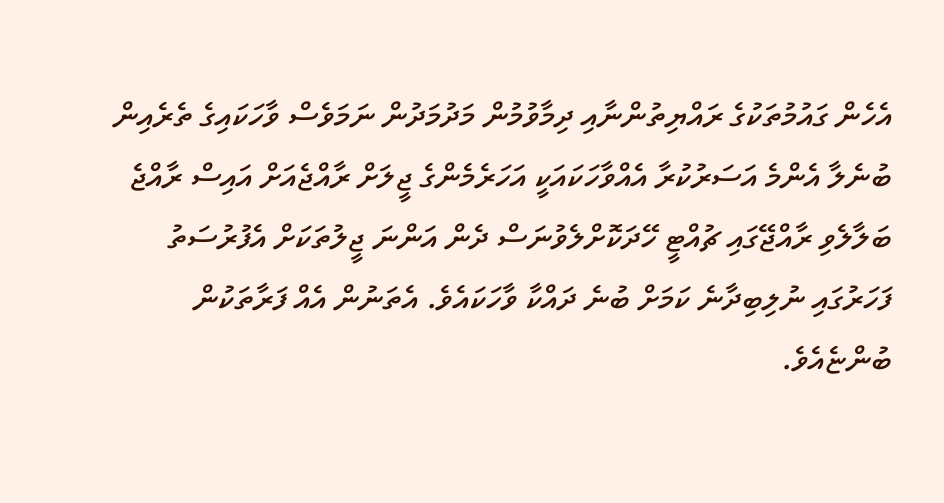އެހެން ގައުމުތަކުގެ ރައްޔިތުންނާއި ދިމާވުމުން މަދުމަދުން ނަމަވެސް ވާހަކައިގެ ތެރެއިން ބުނެލާ އެންމެ އަސަރުކުރާ އެއްވާހަކައަކީ އަހަރެމެންގެ ޖީލަށް ރާއްޖެއަށް އައިސް ރާއްޖެ ބަލާލެވި ރާއްޖޭގައި ޗުއްޓީ ހޭދަކޮށްލެވުނަސް ދެން އަންނަ ޖީލުތަކަށް އެފުރުސަތު ފަހަރުގައި ނުލިބިދާނެ ކަމަށް ބުނެ ދައްކާ ވާހަކައެވެ. އެތަނުން އެއް ފަރާތަކުން ބުންޏެއެވެ.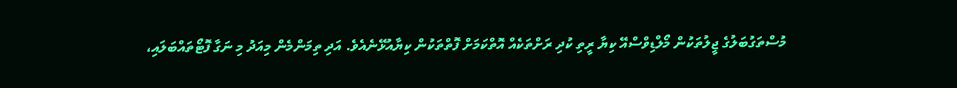މުސްތަގުބަލުގެ ޖީލުތަކުން މޯލްޑިވްސްއޭ ކިޔާ ރީތި ކުދި ރަށްތަކެއް އޮތްކަމަށް ފޮތްތަކުން ކިޔާއުޅޭނެއެވެ. އަދި ތިމަންމެން މިއަދު މި ނަގާ ފޮޓޯތައްބަލައި،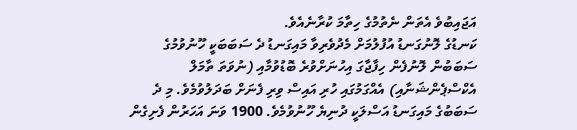އަޖައިބުވެ އެތަން ނެތުމުގެ ހިތާމަ ކުރާނެއެވެ.
ކަނޑުގެ ލޮނުގަނޑު އުފުލުމަށް މެދުވެރިވާ މައިގަނޑު ދެ ސަބަބަކީ ހޫނުވުމުގެ ސަބަބުން ލޮނުފެން ހިފާޖާގަ އިހުނަށްވުރެ ބޮޑުވުމާއި (ނުވަތަ ތާމަލް އެކްސްޕެންޝަނާއި) އެއްގަމުގައި ހުރި އައިސް ވިރި ފެނަށް ބަދަލުވުމެވެ. މި ދެ ސަބަބުގެ މައިގަނޑު އަސްލަކީ ދުނިޔެ ހޫނުވުމެވެ. 1900 ވަނަ އަހަރުން ފެށިގެން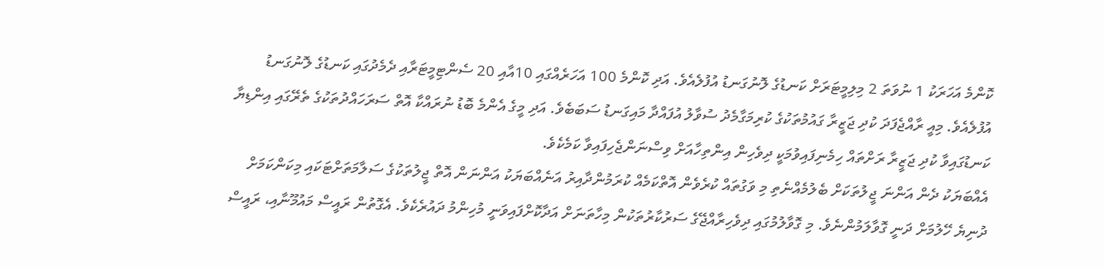ކޮންމެ އަހަރަކު 1 ނުވަތަ 2 މިލިމީޓަރަށް ކަނޑުގެ ލޮނުގަނޑު އުފުލެއެވެ. އަދި ކޮންމެ 100 އަހަރެއްގައި 10އާއި 20 ސެންޓިމީޓަރާއި ދެމެދުގައި ކަނޑުގެ ލޮނުގަނޑު އުފުލެއެވެ. މިއީ ރާއްޖެފަދަ ކުދި ޖަޒީރާ ގައުމުތަކުގެ ކުރިމަގާމެދު ސުވާލު އުފައްދާ މައިގަނޑު ސަބަބެވެ. އަދި މީގެ އެންމެ ބޮޑު ނުރައްކާ އޮތް ސަރަހައްދުތަކުގެ ތެރޭގައި އިންޑިޔާ ކަނޑުގައިވާ ކުދި ޖަޒީރާ ރަށްތައް ހިމެނިފައިވުމަކީ ދިވެހިން އިންތިހާއަށް ވިސްނަންޖެހިފައިވާ ކަމެކެވެ.
އެއްބަޔަކު ދެން އަންނަ ޖީލުތަކަށް ބެލުމެއްނެތި މި ވަގުތައް ކުރެވެން އޮތްކަމެއް ކުރަމުންދާއިރު އަނެއްބަޔަކު އަންނަން އޮތް ޖީލުތަކުގެ ސަލާމަތަށްޓަކައި މިކަންކަމަށް ދުނިޔެ ހޭލުމަށް ދަނީ ގޮވާލަމުންނެވެ. މި ގޮވާލުމުގައި ދިވެހިރާއްޖޭގެ ސަރުކާރުތަކުން މިހާތަނަށް އަދާކޮށްފައިވަނީ މުހިންމު ދައުރެކެވެ. އެގޮތުން ރައީސް މައުމޫނާއި، ރައީސް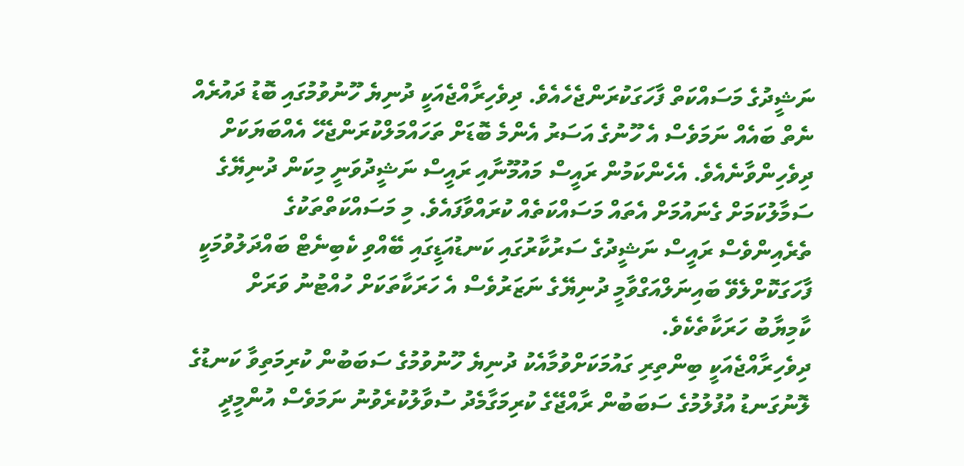ނަޝީދުގެ މަސައްކަތް ފާހަގަކުރަންޖެހެއެވެ. ދިވެހިރާއްޖެއަކީ ދުނިޔެ ހޫނުވުމުގައި ބޮޑު ދައުރެއް ނެތް ބައެއް ނަމަވެސް އެ ހޫނުގެ އަސަރު އެންމެ ބޮޑަށް ތަހައްމަލްކުރަންޖެހޭ އެއްބަޔަކަށް ދިވެހިންވާނެއެވެ. އެހެންކަމުން ރައީސް މައުމޫނާއި ރައީސް ނަޝީދުވަނީ މިކަން ދުނިޔޭގެ ސަމާލުކަމަށް ގެނައުމަށް އެތައް މަސައްކަތެއް ކުރައްވާފައެވެ. މި މަސައްކަތްތަކުގެ ތެރެއިންވެސް ރައީސް ނަޝީދުގެ ސަރުކާރުގައި ކަނޑުއަޑީގައި ބޭއްވި ކެބިނެޓް ބައްދަލުވުމަކީ ފާހަގަކޮށްލެވޭ ބައިނަލްއަގްވާމީ ދުނިޔޭގެ ނަޒަރުވެސް އެ ހަރަކާތަކަށް ހުއްޓުނު ވަރަށް ކާމިޔާބު ހަރަކާތެކެވެ.
ދިވެހިރާއްޖެއަކީ ބިންތިރި ގައުމަކަށްވުމާއެކު ދުނިޔެ ހޫނުވުމުގެ ސަބަބުން ކުރިމަތިވާ ކަނޑުގެ ލޮނުގަނޑު އުފުލުމުގެ ސަބަބުން ރާއްޖޭގެ ކުރިމަގާމެދު ސުވާލުކުރެވުނު ނަމަވެސް އުންމީދީ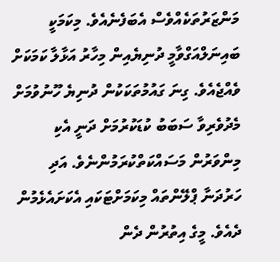މަންޒަރުތަކެއްވެސް އެބަފެނެއެވެ. މިކަމަކީ ބައިނަލްއަގްވާމީ ދުނިޔެއިން މިހާރު އަޅާލާ ކަމަކަށް ވެއްޖެއެވެ. ގިނަ ގައުމުތަކަކުން ދުނިޔެ ހޫނުވުމަށް މެދުވެރިވާ ސަބަބު ކުޑަކުރުމަށް ދަނީ އެކި މިންވަރުން މަސައްކަތްކުރަމުންނެވެ. އަދި ހަރުދަނާ ޕްލޭންތައް މިކަމަށްޓަކައި އެކަށައެޅެމުން ދެއެވެ. މީގެ އިތުރުން ދެން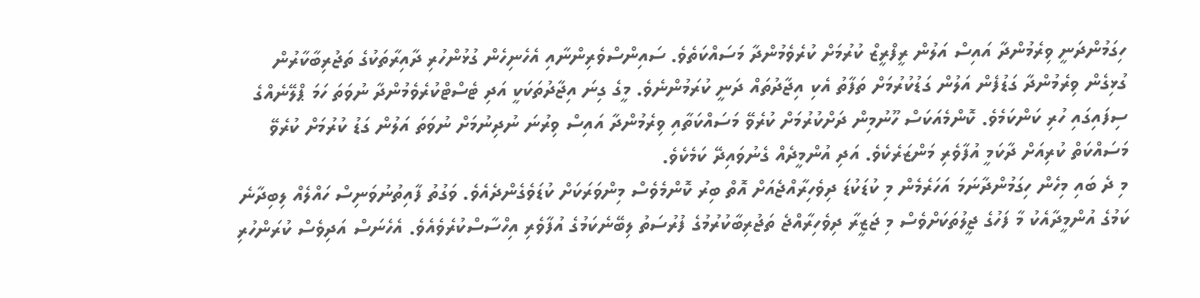ހިގަމުންދަނީ ވިރެމުންދާ އައިސް އަލުން ރީފްރީޒް ކުރުމަށް ކުރެވެމުންދާ މަސައްކަތެވެ. ސައިންސްވެރިންނާއި އެހެނިހެން ގުޅުންހުރި ދާއިރާތަކުގެ ތަޖުރިބާކާރުން ގުޅިގެން ވިރެމުންދާ ގަޑުފެން އަލުން ގަޑުކުރުމަށް ތަފާތު އެކި އިޖާދުތައް ދަނީ ކުރަމުންނެވެ. މީގެ ގިނަ އިޖާދުތަކަކީ އަދި ޓެސްޓްކުރެވެމުންދާ ނުވަތަ ހަމަ ޕްލޭނެއްގެ ސިފައިގައި ހުރި ކަންކަމެވެ. ކޮންމެއަކަސް ހޫނުމިން ދަށްކުރުމަށް ކުރެވޭ މަސައްކަތާއި ވިރެމުންދާ އައިސް ވިރުނަ ނުދިނުމަށް ނުވަތަ އަލުން ގަޑު ކުރުމަށް ކުރެވޭ މަސައްކަތް ކުރިއަށް ދާކަމީ އުފާވެރި މަންޒަރެކެވެ. އަދި އުންމީދެއް ގެނުވައިދޭ ކަމެކެވެ.
މި ދެ ބައި މިހެން ހިގަމުންދާނަމަ އަހަރެމެން މި ކުޑަކުޑަ ދިވެހިރާއްޖެއަށް އޮތް ބިރު ކޮންމެވެސް މިންވަރަކަށް ކުޑަވެގެންދެއެވެ. ވަގުތު ފާއިތުނުވަނިސް ހައްލެއް ލިބިދާނެ ކަމުގެ އުންމީދާއެކު މާ ފަހުގެ ޖީލުތަކަށްވެސް މި ޖަޒީރާ ދިވެހިރާއްޖެ ތަޖުރިބާކުރުމުގެ ފުރުސަތު ލިބޭނެކަމުގެ އުފާވެރި އިހްސާސްކުރެވެއެވެ. އެހެނަސް އަދިވެސް ކުރަންހުރި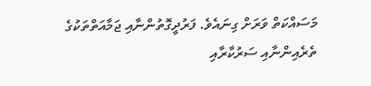މަސައްކަތް ވަރަށް ގިނައެވެ. ފަރުދީގޮތުންނާއި ޖަމާއަތްތަކުގެ ތެރެއިންނާއި ސަރުކާރާއި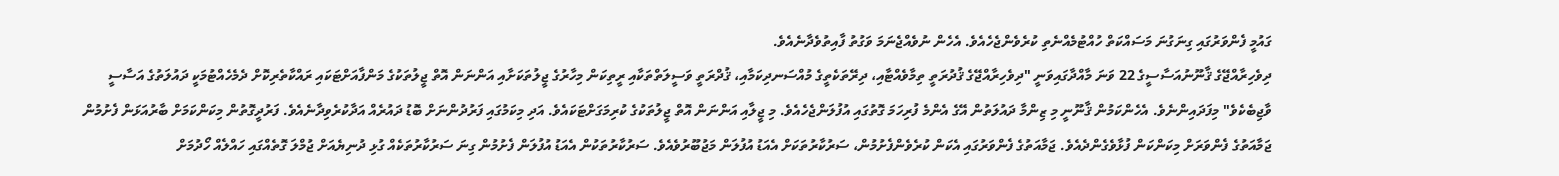ގައުމީ ފެންވަރުގައި ގިނަގުނަ މަސައްކަތް ހުއްޓުމެއްނެތި ކުރެވެންޖެހެއެވެ. އެހެން ނުވެއްޖެނަމަ ވަގުތު ފާއިތުވެދާނެއެވެ.
ދިވެހިރާއްޖޭގެ ޤާނޫނުއަސާސީގެ 22 ވަނަ މާއްދާގައިވަނީ "ދިވެހިރާއްޖޭގެ ޤުދުރަތީ ތިމާވެއްޓާއި، ދިރޭތަކެތީގެ މުއްސަނދިކަމާއި، ޤުދްރަތީ ވަސީލަތްތަކާއި ރީތިކަން މިހާރުގެ ޖީލުތަކަށާއި އަންނަން އޮތް ޖީލުތަކުގެ މަންފާއަށްޓަކައި ރައްކާތެރިކޮށް ދެމެހެއްޓުމަކީ ދައުލަތުގެ އަސާސީ ވާޖިބެކެވެ" މިފަދައިންނެވެ. އެހެންކަމުން ޤާނޫނީ މި ޒިންމާ ދައުލަތުން އޭގެ އެންމެ ފުރިހަމަ ގޮތުގައި އުފުލަންޖެހެއެވެ. މި ޖީލާއި އަންނަން އޮތް ޖީލުތަކުގެ ކުރިމަގަށްޓަކައެވެ. އަދި މިކަމުގައި ފަރުދުންނަށް ބޮޑު ދައުރެއް އަދާކުރެވިދާނެއެވެ. ފަރުދީގޮތުން މިކަންކަމަށް ބާރުއަޅަން ފެށުމުން ޖަމާއަތުގެ ފެންވަރަށް މިކަންކަން ފުޅާވެގެންދެއެވެ. ޖަމާއަތުގެ ފެންވަރުގައި އެކަން ކުރެވެންފެށުމުން، ސަރުކާރުތަކަށް އެއަޑު އުފުލަން މަޖުބޫރުވެއެވެ. ސަރުކާރުތަކުން އެއަޑު އުފުލަން ފެށުމުން ގިނަ ސަރުކާރުތަކެއް ގުޅި ދުނިޔެއަށް ޖުމްލަ ގޮތެއްގައި ހައްލެއް ހޯދުމަށް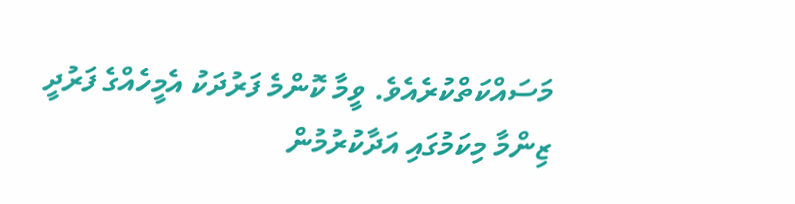މަސައްކަތްކުރެއެވެ. ވީމާ ކޮންމެ ފަރުދަކު އެމީހެއްގެ ފަރުދީ ޒިންމާ މިކަމުގައި އަދާކުރުމުން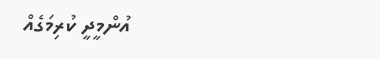އުންމީދީ ކުރިމަގެއް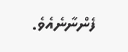ފެންނާނެއެވެ.